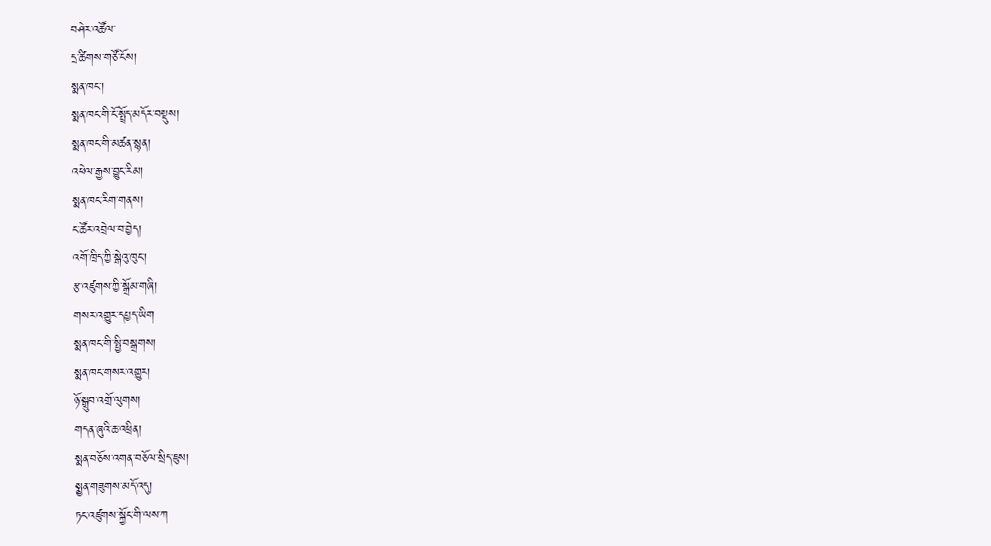བཤེར་འཚོལ་
དྲ་ཚིགས་གཙོ་ངོས།
སྨན་ཁང་།
སྨན་ཁང་གི་ངོ་སྤྲོད་མདོར་བསྡུས།
སྨན་ཁང་གི་མཚན་སྙན།
འཕེལ་རྒྱས་བྱུང་རིམ།
སྨན་ཁང་རིག་གནས།
ང་ཚོར་འབྲེལ་བ་བྱེད།
འགོ་ཁྲིད་ཀྱི་སྒེའུ་ཁུང་།
རྩ་འཛུགས་ཀྱི་སྒྲོམ་གཞི།
གསར་འགྱུར་དཔྱད་ཡིག
སྨན་ཁང་གི་སྤྱི་བསྒྲགས།
སྨན་ཁང་གསར་འགྱུར།
ཉོ་སྒྲུབ་འགྲོ་ལུགས།
གདན་ཞུའི་ཆ་འཕྲིན།
སྨན་བཅོས་འགན་བཅོལ་སྲིད་ཇུས།
སྨྱན་གཟུགས་མདོ་འདུ།
ཏང་འཛུགས་སྐྱོང་གི་ལས་ཀ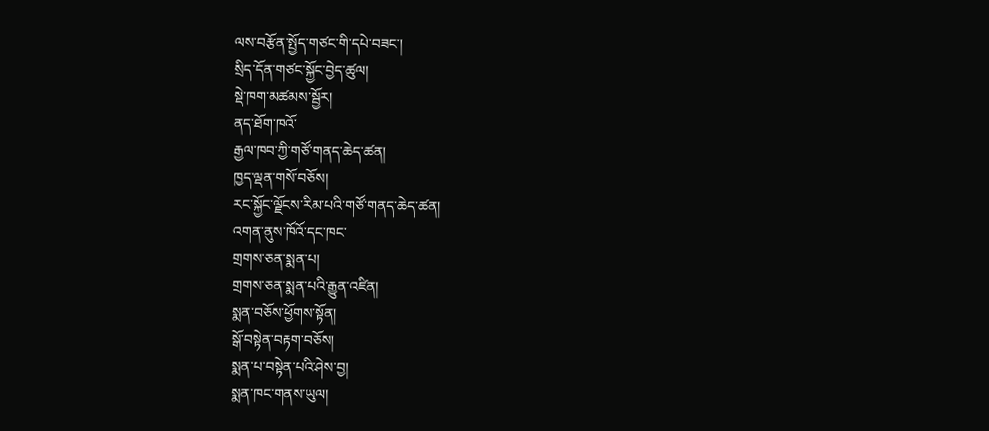ལས་བརྩོན་སྤྱོད་གཙང་གི་དཔེ་བཟང་།
སྲིད་དོན་གཙང་སྐྱོང་བྱེད་ཚུལ།
སྡེ་ཁག་མཚམས་སྦྱོར།
ནད་ཐོག་ཁའོ་
རྒྱལ་ཁབ་ཀྱི་གཙོ་གནད་ཆེད་ཚན།
ཁྱད་ལྡན་གསོ་བཅོས།
རང་སྐྱོང་ལྗོངས་རིམ་པའི་གཙོ་གནད་ཆེད་ཚན།
འགན་ནུས་ཁོའོ་དང་ཁང་
གྲགས་ཅན་སྨན་པ།
གྲགས་ཅན་སྨན་པའི་རྒྱུན་འཛིན།
སྨན་བཅོས་ཕྱོགས་སྟོན།
སྒོ་བསྟེན་བརྟག་བཅོས།
སྨན་པ་བསྟེན་པའི་ཤེས་བྱ།
སྨན་ཁང་གནས་ཡུལ།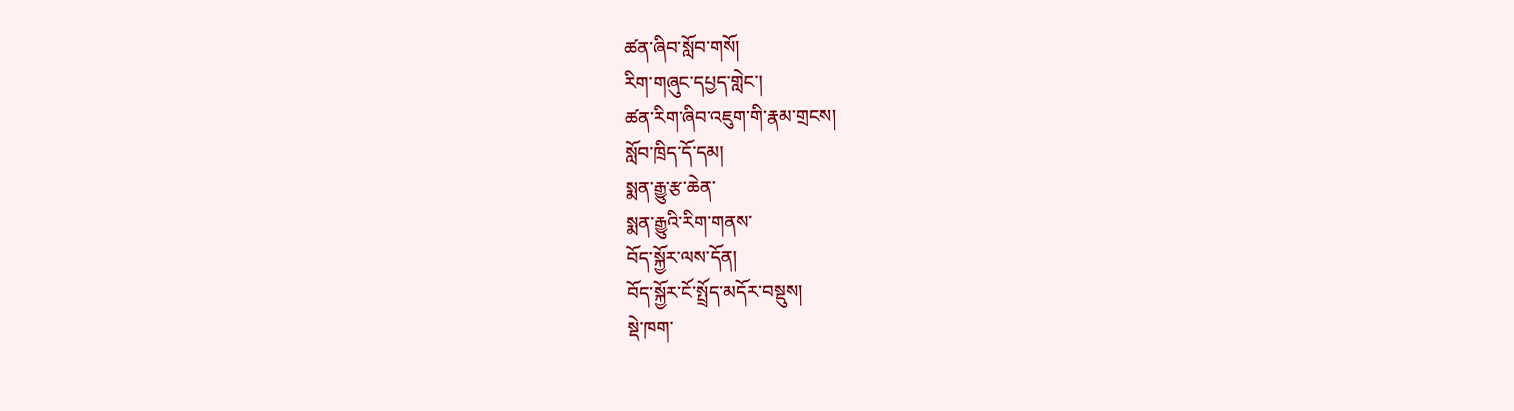ཚན་ཞིབ་སློབ་གསོ།
རིག་གཞུང་དཔྱད་གླེང་།
ཚན་རིག་ཞིབ་འཇུག་གི་རྣམ་གྲངས།
སློབ་ཁྲིད་དོ་དམ།
སྨན་རྒྱུ་རྩ་ཆེན་
སྨན་རྒྱུའི་རིག་གནས་
བོད་སྐྱོར་ལས་དོན།
བོད་སྐྱོར་ངོ་སྤྲོད་མདོར་བསྡུས།
སྡེ་ཁག་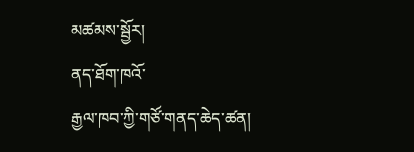མཚམས་སྦྱོར།
ནད་ཐོག་ཁའོ་
རྒྱལ་ཁབ་ཀྱི་གཙོ་གནད་ཆེད་ཚན།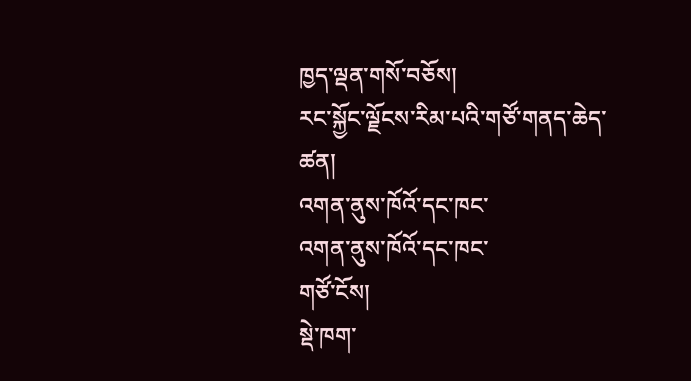ཁྱད་ལྡན་གསོ་བཅོས།
རང་སྐྱོང་ལྗོངས་རིམ་པའི་གཙོ་གནད་ཆེད་ཚན།
འགན་ནུས་ཁོའོ་དང་ཁང་
འགན་ནུས་ཁོའོ་དང་ཁང་
གཙོ་ངོས།
སྡེ་ཁག་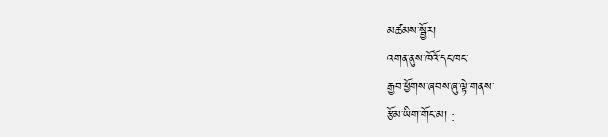མཚམས་སྦྱོར།
འགན་ནུས་ཁོའོ་དང་ཁང་
རྒྱབ་ཕྱོགས་ཞབས་ཞུ་ལྟེ་གནས་
རྩོམ་ཡིག་གོང་མ། :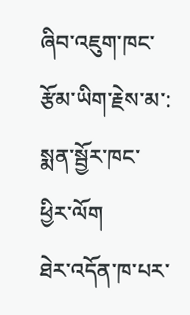ཞིབ་འཇུག་ཁང་
རྩོམ་ཡིག་རྗེས་མ་: སྨན་སྦྱོར་ཁང་
ཕྱིར་ལོག
ཐེར་འདོན་ཁ་པར་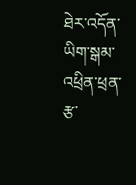ཐེར་འདོན་ཡིག་སྒམ་
འཕྲིན་ཕྲན་རྩ་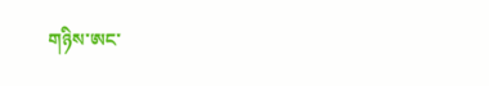གཉིས་ཨང་